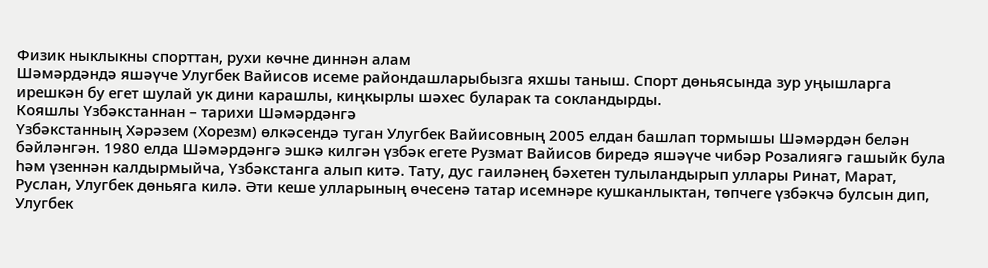Физик ныклыкны спорттан, рухи көчне диннән алам
Шәмәрдәндә яшәүче Улугбек Вайисов исеме райондашларыбызга яхшы таныш. Спорт дөньясында зур уңышларга ирешкән бу егет шулай ук дини карашлы, киңкырлы шәхес буларак та сокландырды.
Кояшлы Үзбәкстаннан – тарихи Шәмәрдәнгә
Үзбәкстанның Хәрәзем (Хорезм) өлкәсендә туган Улугбек Вайисовның 2005 елдан башлап тормышы Шәмәрдән белән бәйләнгән. 1980 елда Шәмәрдәнгә эшкә килгән үзбәк егете Рузмат Вайисов биредә яшәүче чибәр Розалиягә гашыйк була һәм үзеннән калдырмыйча, Үзбәкстанга алып китә. Тату, дус гаиләнең бәхетен тулыландырып уллары Ринат, Марат, Руслан, Улугбек дөньяга килә. Әти кеше улларының өчесенә татар исемнәре кушканлыктан, төпчеге үзбәкчә булсын дип, Улугбек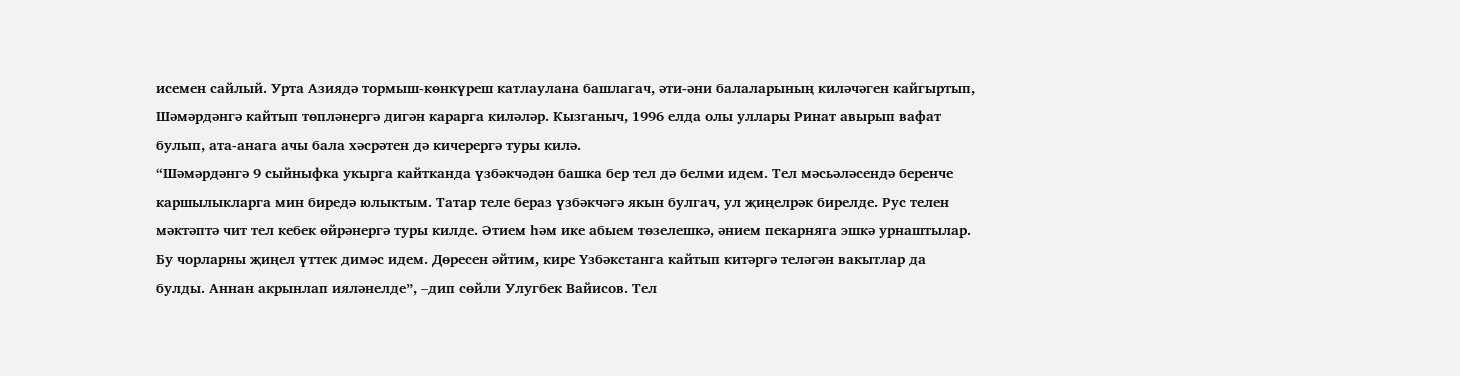исемен сайлый. Урта Азиядә тормыш-көнкүреш катлаулана башлагач, әти-әни балаларының киләчәген кайгыртып, Шәмәрдәнгә кайтып төпләнергә дигән карарга киләләр. Кызганыч, 1996 елда олы уллары Ринат авырып вафат булып, ата-анага ачы бала хәсрәтен дә кичерергә туры килә.
“Шәмәрдәнгә 9 сыйныфка укырга кайтканда үзбәкчәдән башка бер тел дә белми идем. Тел мәсьәләсендә беренче каршылыкларга мин биредә юлыктым. Татар теле бераз үзбәкчәгә якын булгач, ул җиңелрәк бирелде. Рус телен мәктәптә чит тел кебек өйрәнергә туры килде. Әтием һәм ике абыем төзелешкә, әнием пекарняга эшкә урнаштылар. Бу чорларны җиңел үттек димәс идем. Дөресен әйтим, кире Үзбәкстанга кайтып китәргә теләгән вакытлар да булды. Аннан акрынлап ияләнелде”, –дип сөйли Улугбек Вайисов. Тел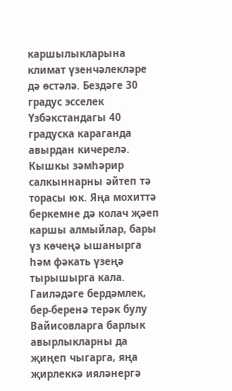каршылыкларына климат үзенчәлекләре дә өстәлә. Бездәге 30 градус эсселек Үзбәкстандагы 40 градуска караганда авырдан кичерелә. Кышкы зәмһәрир салкыннарны әйтеп тә торасы юк. Яңа мохиттә беркемне дә колач җәеп каршы алмыйлар, бары үз көчеңә ышанырга һәм фәкать үзеңә тырышырга кала. Гаиләдәге бердәмлек, бер-беренә терәк булу Вайисовларга барлык авырлыкларны да җиңеп чыгарга, яңа җирлеккә ияләнергә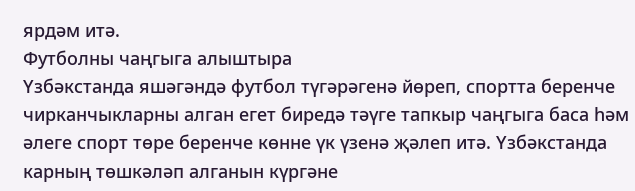ярдәм итә.
Футболны чаңгыга алыштыра
Үзбәкстанда яшәгәндә футбол түгәрәгенә йөреп, спортта беренче чирканчыкларны алган егет биредә тәүге тапкыр чаңгыга баса һәм әлеге спорт төре беренче көнне үк үзенә җәлеп итә. Үзбәкстанда карның төшкәләп алганын күргәне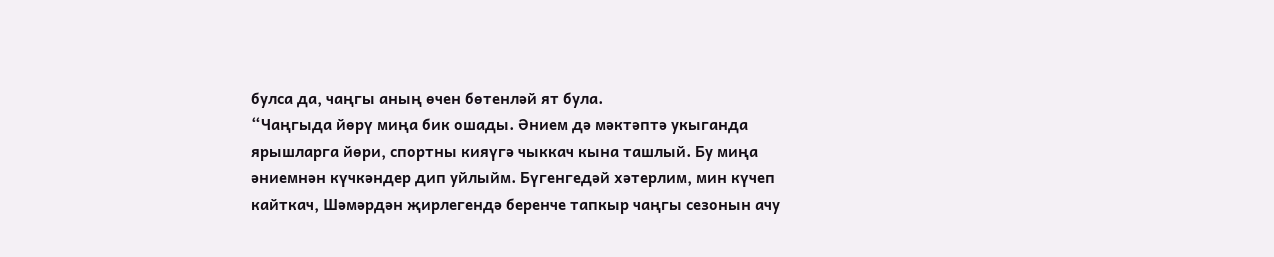булса да, чаңгы аның өчен бөтенләй ят була.
“Чаңгыда йөрү миңа бик ошады. Әнием дә мәктәптә укыганда ярышларга йөри, спортны кияүгә чыккач кына ташлый. Бу миңа әниемнән күчкәндер дип уйлыйм. Бүгенгедәй хәтерлим, мин күчеп кайткач, Шәмәрдән җирлегендә беренче тапкыр чаңгы сезонын ачу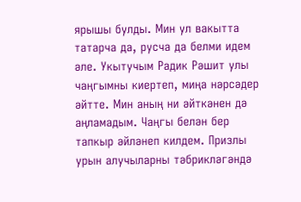ярышы булды. Мин ул вакытта татарча да, русча да белми идем әле. Укытучым Радик Рәшит улы чаңгымны киертеп, миңа нәрсәдер әйтте. Мин аның ни әйткәнен дә аңламадым. Чаңгы белән бер тапкыр әйләнеп килдем. Призлы урын алучыларны тәбрикләгәндә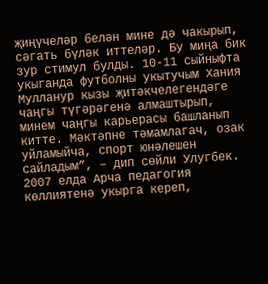җиңүчеләр белән мине дә чакырып, сәгать бүләк иттеләр. Бу миңа бик зур стимул булды. 10-11 сыйныфта укыганда футболны укытучым Хания Мулланур кызы җитәкчелегендәге чаңгы түгәрәгенә алмаштырып, минем чаңгы карьерасы башланып китте. Мәктәпне тәмамлагач, озак уйламыйча, спорт юнәлешен сайладым”, – дип сөйли Улугбек.
2007 елда Арча педагогия көллиятенә укырга кереп,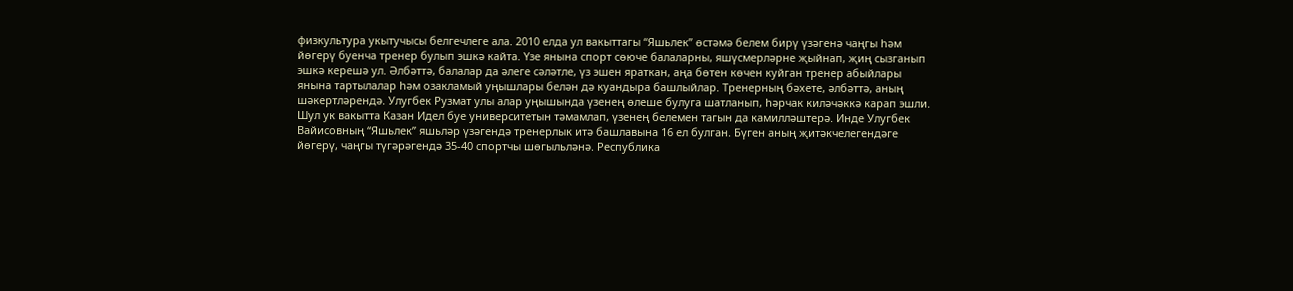физкультура укытучысы белгечлеге ала. 2010 елда ул вакыттагы “Яшьлек” өстәмә белем бирү үзәгенә чаңгы һәм йөгерү буенча тренер булып эшкә кайта. Үзе янына спорт сөюче балаларны, яшүсмерләрне җыйнап, җиң сызганып эшкә керешә ул. Әлбәттә, балалар да әлеге сәләтле, үз эшен яраткан, аңа бөтен көчен куйган тренер абыйлары янына тартылалар һәм озакламый уңышлары белән дә куандыра башлыйлар. Тренерның бәхете, әлбәттә, аның шәкертләрендә. Улугбек Рузмат улы алар уңышында үзенең өлеше булуга шатланып, һәрчак киләчәккә карап эшли. Шул ук вакытта Казан Идел буе университетын тәмамлап, үзенең белемен тагын да камилләштерә. Инде Улугбек Вайисовның “Яшьлек” яшьләр үзәгендә тренерлык итә башлавына 16 ел булган. Бүген аның җитәкчелегендәге йөгерү, чаңгы түгәрәгендә 35-40 спортчы шөгыльләнә. Республика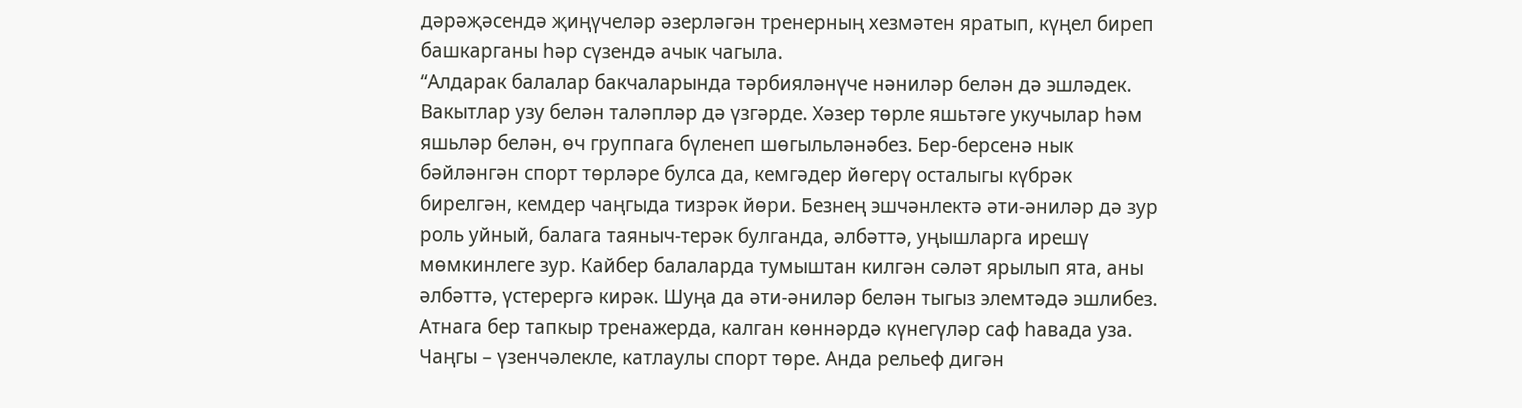дәрәҗәсендә җиңүчеләр әзерләгән тренерның хезмәтен яратып, күңел биреп башкарганы һәр сүзендә ачык чагыла.
“Алдарак балалар бакчаларында тәрбияләнүче нәниләр белән дә эшләдек. Вакытлар узу белән таләпләр дә үзгәрде. Хәзер төрле яшьтәге укучылар һәм яшьләр белән, өч группага бүленеп шөгыльләнәбез. Бер-берсенә нык бәйләнгән спорт төрләре булса да, кемгәдер йөгерү осталыгы күбрәк бирелгән, кемдер чаңгыда тизрәк йөри. Безнең эшчәнлектә әти-әниләр дә зур роль уйный, балага таяныч-терәк булганда, әлбәттә, уңышларга ирешү мөмкинлеге зур. Кайбер балаларда тумыштан килгән сәләт ярылып ята, аны әлбәттә, үстерергә кирәк. Шуңа да әти-әниләр белән тыгыз элемтәдә эшлибез. Атнага бер тапкыр тренажерда, калган көннәрдә күнегүләр саф һавада уза. Чаңгы – үзенчәлекле, катлаулы спорт төре. Анда рельеф дигән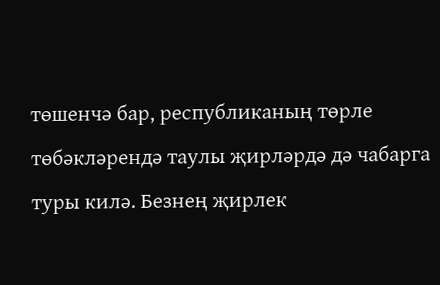төшенчә бар, республиканың төрле төбәкләрендә таулы җирләрдә дә чабарга туры килә. Безнең җирлек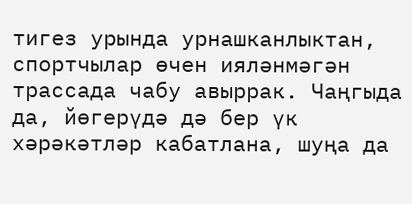тигез урында урнашканлыктан, спортчылар өчен ияләнмәгән трассада чабу авыррак. Чаңгыда да, йөгерүдә дә бер үк хәрәкәтләр кабатлана, шуңа да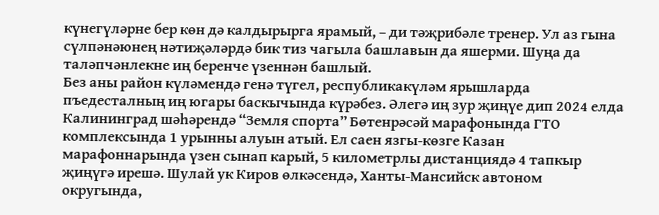күнегүләрне бер көн дә калдырырга ярамый, – ди тәҗрибәле тренер. Ул аз гына сүлпәнәюнең нәтиҗәләрдә бик тиз чагыла башлавын да яшерми. Шуңа да таләпчәнлекне иң беренче үзеннән башлый.
Без аны район күләмендә генә түгел, республикакүләм ярышларда пъедесталның иң югары баскычында күрәбез. Әлегә иң зур җиңүе дип 2024 елда Калининград шәһәрендә “Земля спорта” Бөтенрәсәй марафонында ГТО комплексында 1 урынны алуын атый. Ел саен язгы-көзге Казан марафоннарында үзен сынап карый, 5 километрлы дистанциядә 4 тапкыр җиңүгә ирешә. Шулай ук Киров өлкәсендә, Ханты-Мансийск автоном округында,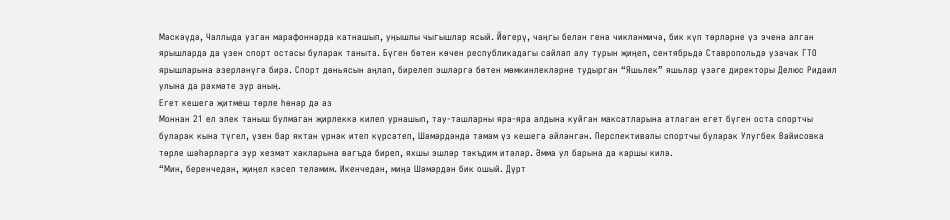Мәскәүдә, Чаллыда узган марафоннарда катнашып, уңышлы чыгышлар ясый. Йөгерү, чаңгы белән генә чикләнмичә, бик күп төрләрне үз эченә алган ярышларда да үзен спорт остасы буларак таныта. Бүген бөтен көчен республикадагы сайлап алу турын җиңеп, сентябрьдә Ставропольдә узачак ГТО ярышларына әзерләнүгә бирә. Спорт дөньясын аңлап, бирелеп эшләргә бөтен мөмкинлекләрне тудырган “Яшьлек” яшьләр үзәге директоры Делюс Ридаил улына да рәхмәте зур аның.
Егет кешегә җитмеш төрле һөнәр дә аз
Моннан 21 ел элек таныш булмаган җирлеккә килеп урнашып, тау-ташларны яра-яра алдына куйган максатларына атлаган егет бүген оста спортчы буларак кына түгел, үзен бар яктан үрнәк итеп күрсәтеп, Шәмәрдәндә тәмам үз кешегә әйләнгән. Перспективалы спортчы буларак Улугбек Вайисовка төрле шәһәрләргә зур хезмәт хакларына вәгъдә биреп, яхшы эшләр тәкъдим итәләр. Әмма ул барына да каршы килә.
“Мин, беренчедән, җиңел кәсеп теләмим. Икенчедән, миңа Шәмәрдән бик ошый. Дүрт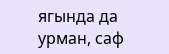ягында да урман, саф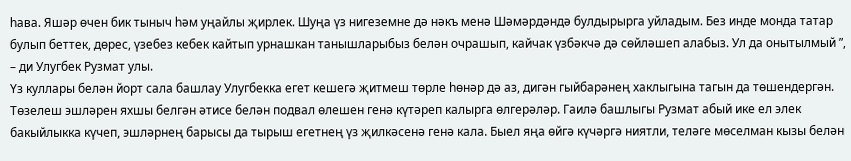һава. Яшәр өчен бик тыныч һәм уңайлы җирлек. Шуңа үз нигеземне дә нәкъ менә Шәмәрдәндә булдырырга уйладым. Без инде монда татар булып беттек, дөрес, үзебез кебек кайтып урнашкан танышларыбыз белән очрашып, кайчак үзбәкчә дә сөйләшеп алабыз. Ул да онытылмый ”, – ди Улугбек Рузмат улы.
Үз куллары белән йорт сала башлау Улугбекка егет кешегә җитмеш төрле һөнәр дә аз, дигән гыйбарәнең хаклыгына тагын да төшендергән. Төзелеш эшләрен яхшы белгән әтисе белән подвал өлешен генә күтәреп калырга өлгерәләр. Гаилә башлыгы Рузмат абый ике ел элек бакыйлыкка күчеп, эшләрнең барысы да тырыш егетнең үз җилкәсенә генә кала. Быел яңа өйгә күчәргә ниятли, теләге мөселман кызы белән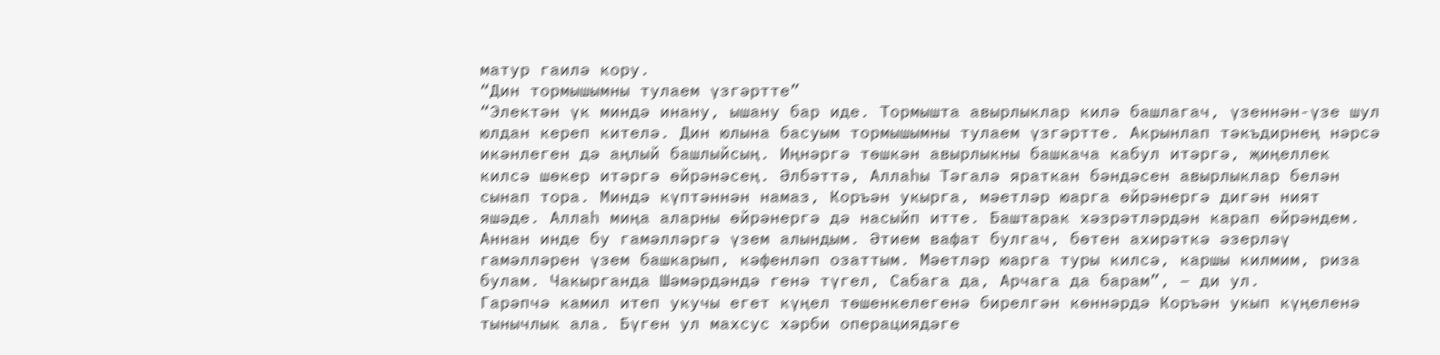матур гаилә кору.
“Дин тормышымны тулаем үзгәртте”
“Электән үк миндә инану, ышану бар иде. Тормышта авырлыклар килә башлагач, үзеннән-үзе шул юлдан кереп кителә. Дин юлына басуым тормышымны тулаем үзгәртте. Акрынлап тәкъдирнең нәрсә икәнлеген дә аңлый башлыйсың. Иңнәргә төшкән авырлыкны башкача кабул итәргә, җиңеллек килсә шөкер итәргә өйрәнәсең. Әлбәттә, Аллаһы Тәгалә яраткан бәндәсен авырлыклар белән сынап тора. Миндә күптәннән намаз, Коръән укырга, мәетләр юарга өйрәнергә дигән ният яшәде. Аллаһ миңа аларны өйрәнергә дә насыйп итте. Баштарак хәзрәтләрдән карап өйрәндем. Аннан инде бу гамәлләргә үзем алындым. Әтием вафат булгач, бөтен ахирәткә әзерләү гамәлләрен үзем башкарып, кәфенләп озаттым. Мәетләр юарга туры килсә, каршы килмим, риза булам. Чакырганда Шәмәрдәндә генә түгел, Сабага да, Арчага да барам”, – ди ул.
Гарәпчә камил итеп укучы егет күңел төшенкелегенә бирелгән көннәрдә Коръән укып күңеленә тынычлык ала. Бүген ул махсус хәрби операциядәге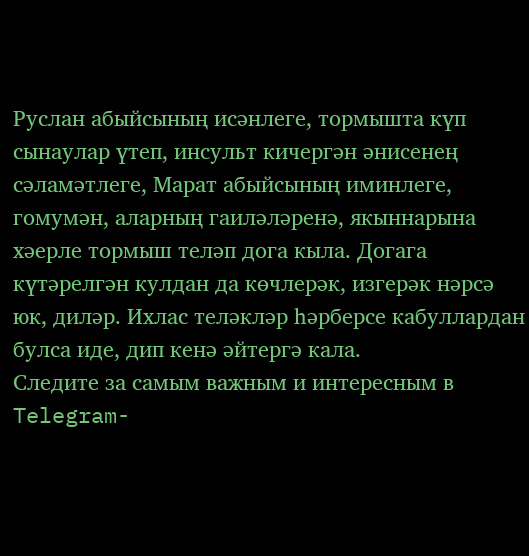Руслан абыйсының исәнлеге, тормышта күп сынаулар үтеп, инсульт кичергән әнисенең сәламәтлеге, Марат абыйсының иминлеге, гомумән, аларның гаиләләренә, якыннарына хәерле тормыш теләп дога кыла. Догага күтәрелгән кулдан да көчлерәк, изгерәк нәрсә юк, диләр. Ихлас теләкләр һәрберсе кабуллардан булса иде, дип кенә әйтергә кала.
Следите за самым важным и интересным в Telegram-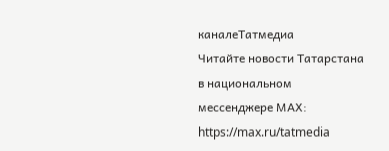каналеТатмедиа
Читайте новости Татарстана в национальном мессенджере MАХ: https://max.ru/tatmedia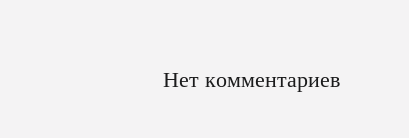Нет комментариев